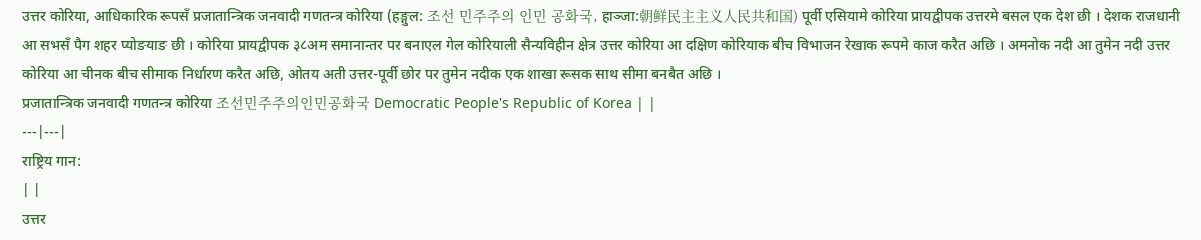उत्तर कोरिया, आधिकारिक रूपसँ प्रजातान्त्रिक जनवादी गणतन्त्र कोरिया (हङ्गुल: 조선 민주주의 인민 공화국, हाञ्जा:朝鲜民主主义人民共和国) पूर्वी एसियामे कोरिया प्रायद्वीपक उत्तरमे बसल एक देश छी । देशक राजधानी आ सभसँ पैग शहर प्योङयाङ छी । कोरिया प्रायद्वीपक ३८अम समानान्तर पर बनाएल गेल कोरियाली सैन्यविहीन क्षेत्र उत्तर कोरिया आ दक्षिण कोरियाक बीच विभाजन रेखाक रूपमे काज करैत अछि । अमनोक नदी आ तुमेन नदी उत्तर कोरिया आ चीनक बीच सीमाक निर्धारण करैत अछि, ओतय अती उत्तर-पूर्वी छोर पर तुमेन नदीक एक शाखा रूसक साथ सीमा बनबैत अछि ।
प्रजातान्त्रिक जनवादी गणतन्त्र कोरिया 조선민주주의인민공화국 Democratic People's Republic of Korea | |
---|---|
राष्ट्रिय गान:
| |
उत्तर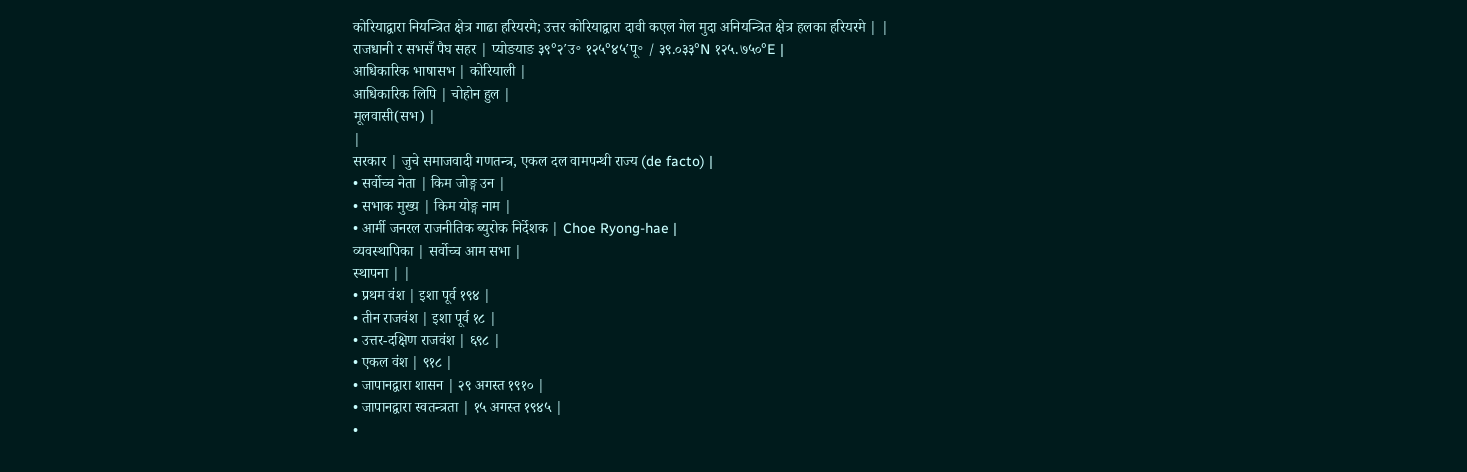कोरियाद्वारा नियन्त्रित क्षेत्र गाढा हरियरमे; उत्तर कोरियाद्वारा दावी कएल गेल मुदा अनियन्त्रित क्षेत्र हलका हरियरमे | |
राजधानी र सभसँ पैघ सहर | प्योङयाङ ३९°२′उ॰ १२५°४५′पू॰ / ३९.०३३°N १२५.७५०°E |
आधिकारिक भाषासभ | कोरियाली |
आधिकारिक लिपि | चोहोन हुल |
मूलवासी(सभ) |
|
सरकार | जुचे समाजवादी गणतन्त्र, एकल दल वामपन्थी राज्य (de facto) |
• सर्वोच्च नेता | किम जोङ्ग उन |
• सभाक मुख्य | किम योङ्ग नाम |
• आर्मी जनरल राजनीतिक ब्युरोक निर्देशक | Choe Ryong-hae |
व्यवस्थापिका | सर्वोच्च आम सभा |
स्थापना | |
• प्रथम वंश | इशा पूर्व १९४ |
• तीन राजवंश | इशा पूर्व १८ |
• उत्तर-दक्षिण राजवंश | ६९८ |
• एकल वंश | ९१८ |
• जापानद्वारा शासन | २९ अगस्त १९१० |
• जापानद्वारा स्वतन्त्रता | १५ अगस्त १९४५ |
•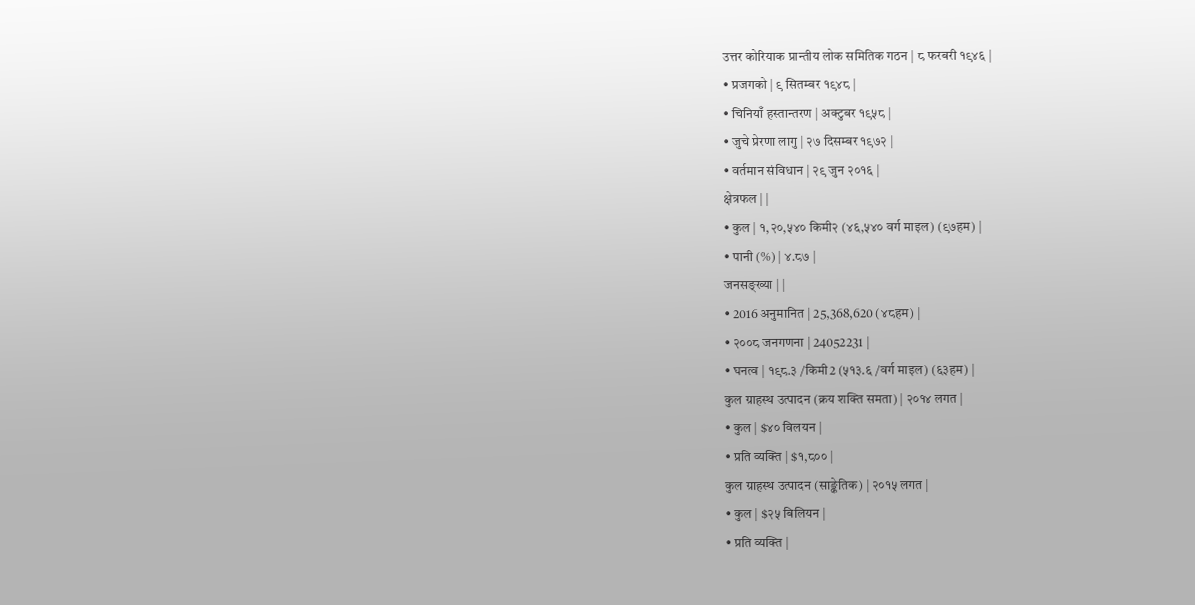उत्तर कोरियाक प्रान्तीय लोक समितिक गठन | ८ फरबरी १९४६ |
• प्रजगको | ९ सितम्बर १९४८ |
• चिनियाँ हस्तान्तरण | अक्टुबर १९५८ |
• जुचे प्रेरणा लागु | २७ दिसम्बर १९७२ |
• वर्तमान संविधान | २९ जुन २०१६ |
क्षेत्रफल | |
• कुल | १,२०,५४० किमी२ (४६,५४० वर्ग माइल) (९७हम) |
• पानी (%) | ४.८७ |
जनसङ्ख्या | |
• 2016 अनुमानित | 25,368,620 (४८हम) |
• २००८ जनगणना | 24052231 |
• घनत्व | १९८.३ /किमी2 (५१३.६ /वर्ग माइल) (६३हम) |
कुल ग्राहस्थ उत्पादन (क्रय शक्ति समता) | २०१४ लगत |
• कुल | $४० विलयन |
• प्रति व्यक्ति | $१,८०० |
कुल ग्राहस्थ उत्पादन (साङ्केतिक) | २०१५ लगत |
• कुल | $२५ बिलियन |
• प्रति व्यक्ति |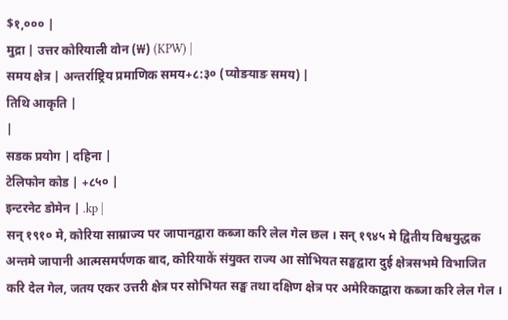$१,००० |
मुद्रा | उत्तर कोरियाली वोन (₩) (KPW) |
समय क्षेत्र | अन्तर्राष्ट्रिय प्रमाणिक समय+८:३० (प्योङयाङ समय) |
तिथि आकृति |
|
सडक प्रयोग | दहिना |
टेलिफोन कोड | +८५० |
इन्टरनेट डोमेन | .kp |
सन् १९१० मे, कोरिया साम्राज्य पर जापानद्वारा कब्जा करि लेल गेल छल । सन् १९४५ मे द्वितीय विश्वयुद्धक अन्तमे जापानी आत्मसमर्पणक बाद, कोरियाकें संयुक्त राज्य आ सोभियत सङ्घद्वारा दुई क्षेत्रसभमे विभाजित करि देल गेल, जतय एकर उत्तरी क्षेत्र पर सोभियत सङ्घ तथा दक्षिण क्षेत्र पर अमेरिकाद्वारा कब्जा करि लेल गेल ।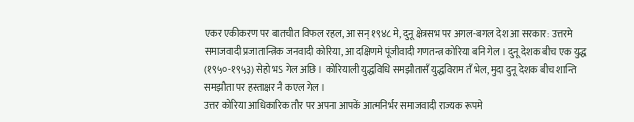एकर एकीकरण पर बातचीत विफल रहल, आ सन् १९४८ मे, दुनू क्षेत्रसभ पर अगल-बगल देश आ सरकार: उत्तरमे समाजवादी प्रजातान्त्रिक जनवादी कोरिया, आ दक्षिणमे पूंजीवादी गणतन्त्र कोरिया बनि गेल । दुनू देशक बीच एक युद्ध (१९५०-१९५३) सेहो भऽ गेल अछि । कोरियाली युद्धविधि समझौतासँ युद्धविराम तँ भेल, मुदा दुनू देशक बीच शान्ति समझौता पर हस्ताक्षर नै कएल गेल ।
उत्तर कोरिया आधिकारिक तौर पर अपना आपकें आत्मनिर्भर समाजवादी राज्यक रूपमे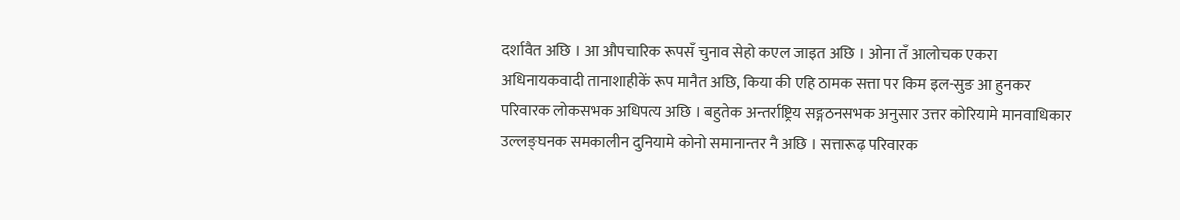दर्शावैत अछि । आ औपचारिक रूपसँ चुनाव सेहो कएल जाइत अछि । ओना तँ आलोचक एकरा अधिनायकवादी तानाशाहीकें रूप मानैत अछि, किया की एहि ठामक सत्ता पर किम इल-सुङ आ हुनकर परिवारक लोकसभक अधिपत्य अछि । बहुतेक अन्तर्राष्ट्रिय सङ्गठनसभक अनुसार उत्तर कोरियामे मानवाधिकार उल्लङ्घनक समकालीन दुनियामे कोनो समानान्तर नै अछि । सत्तारूढ़ परिवारक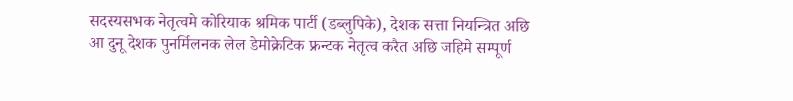सदस्यसभक नेतृत्वमे कोरियाक श्रमिक पार्टी (डब्लुपिके), देशक सत्ता नियन्त्रित अछि आ दुनू देशक पुनर्मिलनक लेल डेमोक्रेटिक फ्रन्टक नेतृत्व करैत अछि जहिमे सम्पूर्ण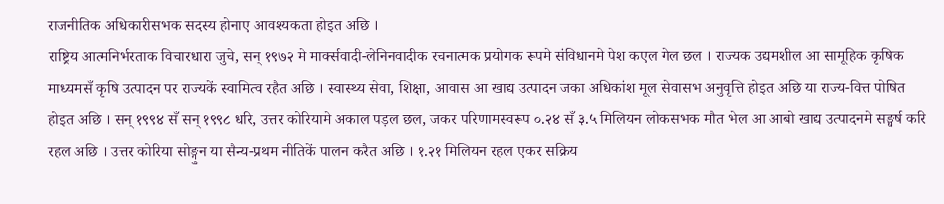राजनीतिक अधिकारीसभक सदस्य होनाए आवश्यकता होइत अछि ।
राष्ट्रिय आत्मनिर्भरताक विचारधारा जुचे, सन् १९७२ मे मार्क्सवादी-लेनिनवादीक रचनात्मक प्रयोगक रूपमे संविधानमे पेश कएल गेल छल । राज्यक उद्यमशील आ सामूहिक कृषिक माध्यमसँ कृषि उत्पादन पर राज्यकें स्वामित्व रहैत अछि । स्वास्थ्य सेवा, शिक्षा, आवास आ खाद्य उत्पादन जका अधिकांश मूल सेवासभ अनुवृत्ति होइत अछि या राज्य-वित्त पोषित होइत अछि । सन् १९९४ सँ सन् १९९८ धरि, उत्तर कोरियामे अकाल पड़ल छल, जकर परिणामस्वरूप ०.२४ सँ ३.५ मिलियन लोकसभक मौत भेल आ आबो खाद्य उत्पादनमे सङ्घर्ष करि रहल अछि । उत्तर कोरिया सोङ्गुन या सैन्य-प्रथम नीतिकें पालन करैत अछि । १.२१ मिलियन रहल एकर सक्रिय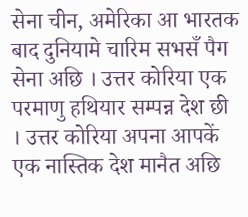सेना चीन, अमेरिका आ भारतक बाद दुनियामे चारिम सभसँ पैग सेना अछि । उत्तर कोरिया एक परमाणु हथियार सम्पन्न देश छी । उत्तर कोरिया अपना आपकें एक नास्तिक देश मानैत अछि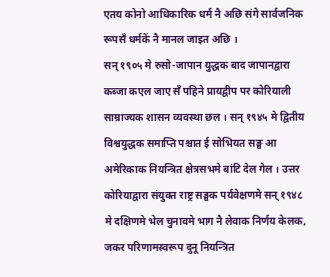एतय कोनो आधिकारिक धर्म नै अछि संगे सार्वजनिक रूपसँ धर्मकें नै मानल जाइत अछि ।
सन् १९०५ मे रुसो-जापान युद्धक बाद जापानद्वारा कब्जा कएल जाए सँ पहिने प्रायद्वीप पर कोरियाली साम्राज्यक शासन व्यवस्था छल । सन् १९४५ मे द्वितीय विश्वयुद्धक समाप्ति पश्चात ई सोभियत सङ्घ आ अमेरिकाक नियन्त्रित क्षेत्रसभमे बांटि देल गेल । उत्तर कोरियाद्वारा संयुक्त राष्ट्र सङ्घक पर्यवेक्षणमे सन् १९४८ मे दक्षिणमे भेल चुनावमे भाग नै लेवाक निर्णय केलक, जकर परिणामस्वरूप दुनू नियन्त्रित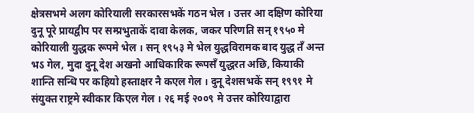क्षेत्रसभमे अलग कोरियाली सरकारसभकें गठन भेल । उत्तर आ दक्षिण कोरिया दुनू पूरे प्रायद्वीप पर सम्प्रभुताकें दावा केलक, जकर परिणति सन् १९५० मे कोरियाली युद्धक रूपमे भेल । सन् १९५३ मे भेल युद्धविरामक बाद युद्ध तँ अन्त भऽ गेल, मुदा दुनू देश अखनो आधिकारिक रूपसँ युद्धरत अछि, कियाकी शान्ति सन्धि पर कहियो हस्ताक्षर नै कएल गेल । दुनू देशसभकें सन् १९९१ मे संयुक्त राष्ट्रमे स्वीकार किएल गेल । २६ मई २००९ मे उत्तर कोरियाद्वारा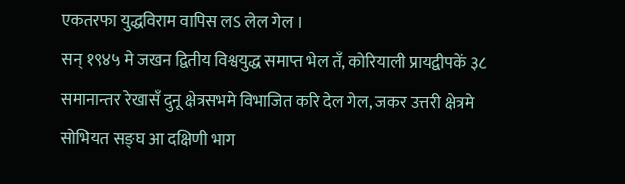एकतरफा युद्धविराम वापिस लऽ लेल गेल ।
सन् १९४५ मे जखन द्वितीय विश्वयुद्ध समाप्त भेल तँ, कोरियाली प्रायद्वीपकें ३८ समानान्तर रेखासँ दुनू क्षेत्रसभमे विभाजित करि देल गेल, जकर उत्तरी क्षेत्रमे सोभियत सङ्घ आ दक्षिणी भाग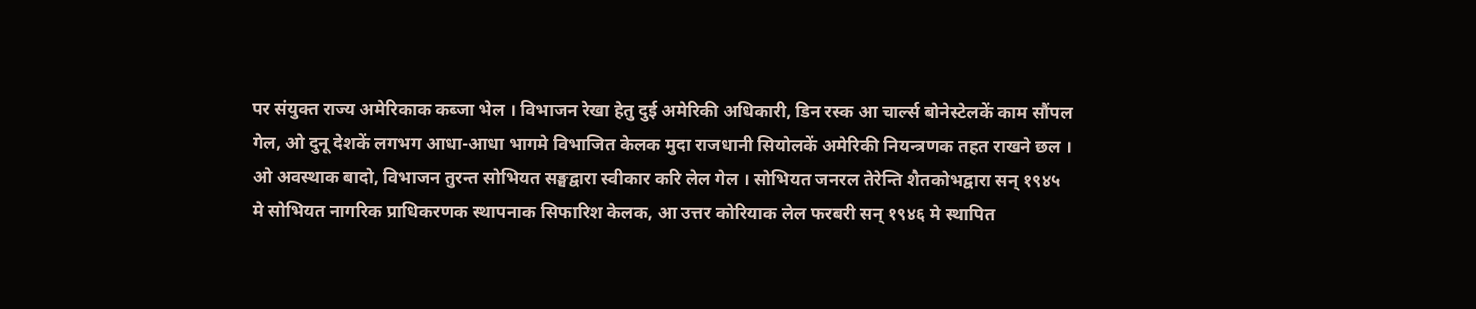पर संयुक्त राज्य अमेरिकाक कब्जा भेल । विभाजन रेखा हेतु दुई अमेरिकी अधिकारी, डिन रस्क आ चार्ल्स बोनेस्टेलकें काम सौंपल गेल, ओ दुनू देशकें लगभग आधा-आधा भागमे विभाजित केलक मुदा राजधानी सियोलकें अमेरिकी नियन्त्रणक तहत राखने छल । ओ अवस्थाक बादो, विभाजन तुरन्त सोभियत सङ्घद्वारा स्वीकार करि लेल गेल । सोभियत जनरल तेरेन्ति शैतकोभद्वारा सन् १९४५ मे सोभियत नागरिक प्राधिकरणक स्थापनाक सिफारिश केलक, आ उत्तर कोरियाक लेल फरबरी सन् १९४६ मे स्थापित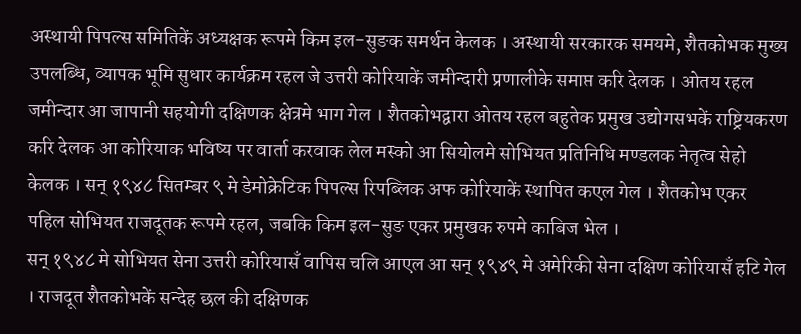अस्थायी पिपल्स समितिकें अध्यक्षक रूपमे किम इल-सुङक समर्थन केलक । अस्थायी सरकारक समयमे, शैतकोभक मुख्य उपलब्धि, व्यापक भूमि सुधार कार्यक्रम रहल जे उत्तरी कोरियाकें जमीन्दारी प्रणालीके समाप्त करि देलक । ओतय रहल जमीन्दार आ जापानी सहयोगी दक्षिणक क्षेत्रमे भाग गेल । शैतकोभद्वारा ओतय रहल बहुतेक प्रमुख उद्योगसभकें राष्ट्रियकरण करि देलक आ कोरियाक भविष्य पर वार्ता करवाक लेल मस्को आ सियोलमे सोभियत प्रतिनिधि मण्डलक नेतृत्व सेहो केलक । सन् १९४८ सितम्बर ९ मे डेमोक्रेटिक पिपल्स रिपब्लिक अफ कोरियाकें स्थापित कएल गेल । शैतकोभ एकर पहिल सोभियत राजदूतक रूपमे रहल, जबकि किम इल-सुङ एकर प्रमुखक रुपमे काबिज भेल ।
सन् १९४८ मे सोभियत सेना उत्तरी कोरियासँ वापिस चलि आएल आ सन् १९४९ मे अमेरिकी सेना दक्षिण कोरियासँ हटि गेल । राजदूत शैतकोभकें सन्देह छल की दक्षिणक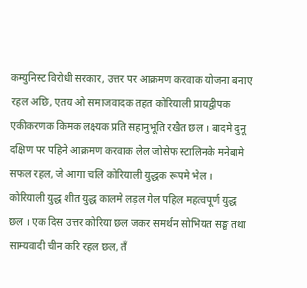कम्युनिस्ट विरोधी सरकार, उत्तर पर आक्रमण करवाक योजना बनाए रहल अछि, एतय ओ समाजवादक तहत कोरियाली प्रायद्वीपक एकीकरणक किमक लक्ष्यक प्रति सहानुभूति रखैत छल । बादमे दुनू दक्षिण पर पहिने आक्रमण करवाक लेल जोसेफ स्टालिनके मनेबामे सफल रहल, जे आगा चलि कोरियाली युद्धक रूपमे भेल ।
कोरियाली युद्ध शीत युद्ध कालमे लड़ल गेल पहिल महत्वपूर्ण युद्ध छल । एक दिस उत्तर कोरिया छल जकर समर्थन सोभियत सङ्घ तथा साम्यवादी चीन करि रहल छल, तँ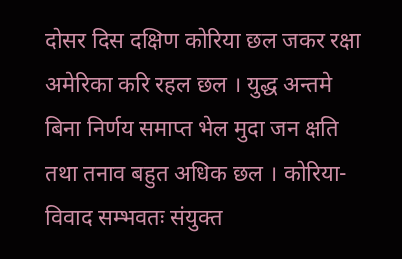दोसर दिस दक्षिण कोरिया छल जकर रक्षा अमेरिका करि रहल छल । युद्ध अन्तमे बिना निर्णय समाप्त भेल मुदा जन क्षति तथा तनाव बहुत अधिक छल । कोरिया-विवाद सम्भवतः संयुक्त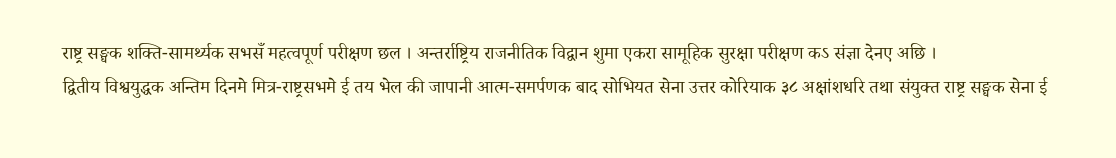राष्ट्र सङ्घक शक्ति-सामर्थ्यक सभसँ महत्वपूर्ण परीक्षण छल । अन्तर्राष्ट्रिय राजनीतिक विद्वान शुमा एकरा सामूहिक सुरक्षा परीक्षण कऽ संज्ञा देनए अछि ।
द्वितीय विश्वयुद्धक अन्तिम दिनमे मित्र-राष्ट्रसभमे ई तय भेल की जापानी आत्म-समर्पणक बाद सोभियत सेना उत्तर कोरियाक ३८ अक्षांशधरि तथा संयुक्त राष्ट्र सङ्घक सेना ई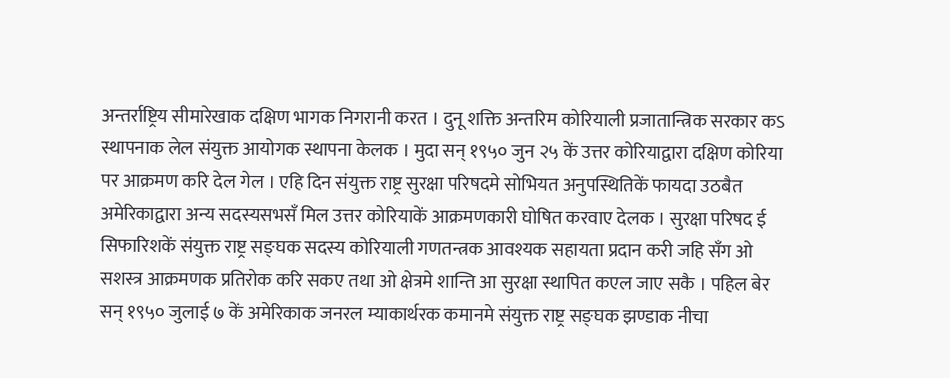अन्तर्राष्ट्रिय सीमारेखाक दक्षिण भागक निगरानी करत । दुनू शक्ति अन्तरिम कोरियाली प्रजातान्त्रिक सरकार कऽ स्थापनाक लेल संयुक्त आयोगक स्थापना केलक । मुदा सन् १९५० जुन २५ कें उत्तर कोरियाद्वारा दक्षिण कोरिया पर आक्रमण करि देल गेल । एहि दिन संयुक्त राष्ट्र सुरक्षा परिषदमे सोभियत अनुपस्थितिकें फायदा उठबैत अमेरिकाद्वारा अन्य सदस्यसभसँ मिल उत्तर कोरियाकें आक्रमणकारी घोषित करवाए देलक । सुरक्षा परिषद ई सिफारिशकें संयुक्त राष्ट्र सङ्घक सदस्य कोरियाली गणतन्त्रक आवश्यक सहायता प्रदान करी जहि सँग ओ सशस्त्र आक्रमणक प्रतिरोक करि सकए तथा ओ क्षेत्रमे शान्ति आ सुरक्षा स्थापित कएल जाए सकै । पहिल बेर सन् १९५० जुलाई ७ कें अमेरिकाक जनरल म्याकार्थरक कमानमे संयुक्त राष्ट्र सङ्घक झण्डाक नीचा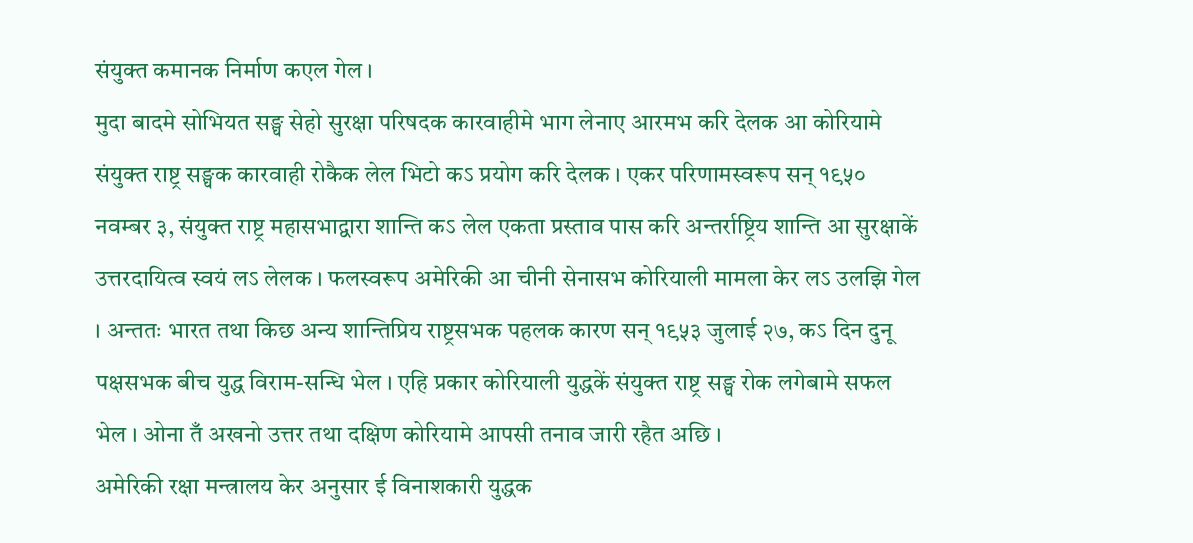संयुक्त कमानक निर्माण कएल गेल ।
मुदा बादमे सोभियत सङ्घ सेहो सुरक्षा परिषदक कारवाहीमे भाग लेनाए आरमभ करि देलक आ कोरियामे संयुक्त राष्ट्र सङ्घक कारवाही रोकैक लेल भिटो कऽ प्रयोग करि देलक । एकर परिणामस्वरूप सन् १९५० नवम्बर ३, संयुक्त राष्ट्र महासभाद्वारा शान्ति कऽ लेल एकता प्रस्ताव पास करि अन्तर्राष्ट्रिय शान्ति आ सुरक्षाकें उत्तरदायित्व स्वयं लऽ लेलक । फलस्वरूप अमेरिकी आ चीनी सेनासभ कोरियाली मामला केर लऽ उलझि गेल । अन्ततः भारत तथा किछ अन्य शान्तिप्रिय राष्ट्रसभक पहलक कारण सन् १९५३ जुलाई २७, कऽ दिन दुनू पक्षसभक बीच युद्ध विराम-सन्धि भेल । एहि प्रकार कोरियाली युद्धकें संयुक्त राष्ट्र सङ्घ रोक लगेबामे सफल भेल । ओना तँ अखनो उत्तर तथा दक्षिण कोरियामे आपसी तनाव जारी रहैत अछि ।
अमेरिकी रक्षा मन्त्रालय केर अनुसार ई विनाशकारी युद्धक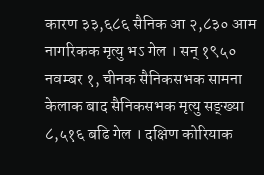कारण ३३,६८६ सैनिक आ २,८३० आम नागरिकक मृत्यु भऽ गेल । सन् १९५० नवम्बर १, चीनक सैनिकसभक सामना केलाक बाद सैनिकसभक मृत्यु सङ्ख्या ८,५१६ बढि गेल । दक्षिण कोरियाक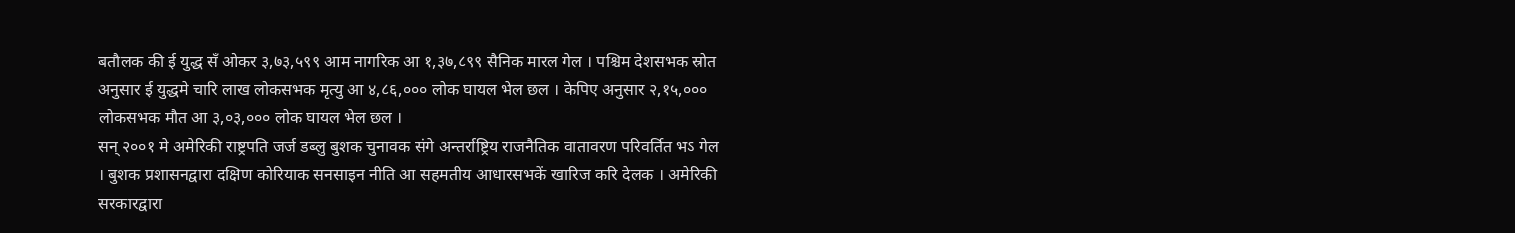बतौलक की ई युद्ध सँ ओकर ३,७३,५९९ आम नागरिक आ १,३७,८९९ सैनिक मारल गेल । पश्चिम देशसभक स्रोत अनुसार ई युद्धमे चारि लाख लोकसभक मृत्यु आ ४,८६,००० लोक घायल भेल छल । केपिए अनुसार २,१५,००० लोकसभक मौत आ ३,०३,००० लोक घायल भेल छल ।
सन् २००१ मे अमेरिकी राष्ट्रपति जर्ज डब्लु बुशक चुनावक संगे अन्तर्राष्ट्रिय राजनैतिक वातावरण परिवर्तित भऽ गेल । बुशक प्रशासनद्वारा दक्षिण कोरियाक सनसाइन नीति आ सहमतीय आधारसभकें खारिज करि देलक । अमेरिकी सरकारद्वारा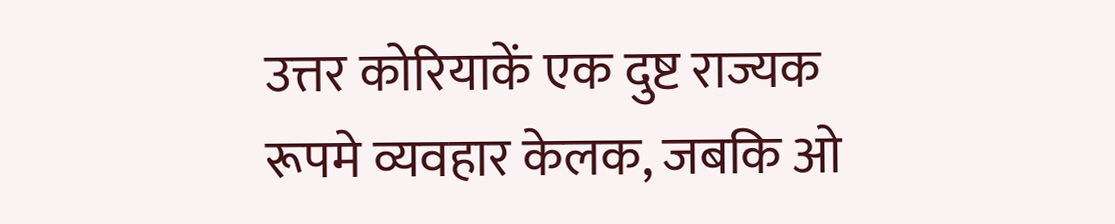उत्तर कोरियाकें एक दुष्ट राज्यक रूपमे व्यवहार केलक, जबकि ओ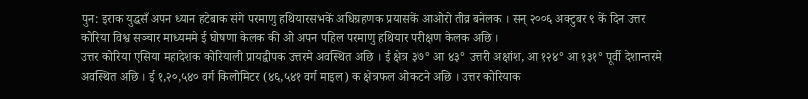पुन: इराक युद्धसँ अपन ध्यान हटेबाक संगे परमाणु हथियारसभकें अधिग्रहणक प्रयासकें आओरो तीव्र बनेलक । सन् २००६ अक्टुबर ९ कें दिन उत्तर कोरिया विश्व सञ्चार माध्यममे ई घोषणा केलक की ओ अपन पहिल परमाणु हथियार परीक्षण केलक अछि ।
उत्तर कोरिया एसिया महादेशक कोरियाली प्रायद्वीपक उत्तरमे अवस्थित अछि । ई क्षेत्र ३७° आ ४३° उत्तरी अक्षांश, आ १२४° आ १३१° पूर्वी देशान्तरमे अवस्थित अछि । ई १,२०,५४० वर्ग किलोमिटर (४६,५४१ वर्ग माइल) क क्षेत्रफल ओकटने अछि । उत्तर कोरियाक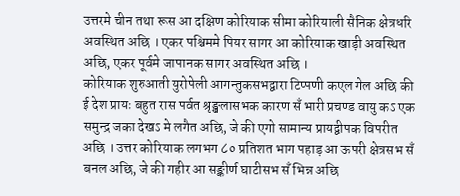उत्तरमे चीन तथा रूस आ दक्षिण कोरियाक सीमा कोरियाली सैनिक क्षेत्रधरि अवस्थित अछि । एकर पश्चिममे पियर सागर आ कोरियाक खाड़ी अवस्थित अछि, एकर पूर्वमे जापानक सागर अवस्थित अछि ।
कोरियाक शुरुआती युरोपेली आगन्तुकसभद्वारा टिप्पणी कएल गेल अछि की ई देश प्रायः बहुत रास पर्वत श्रृङ्खलासभक कारण सँ भारी प्रचण्ड वायु कऽ एक समुन्द्र जका देखऽ मे लगैत अछि, जे की एगो सामान्य प्रायद्वीपक विपरीत अछि । उत्तर कोरियाक लगभग ८० प्रतिशत भाग पहाड़ आ ऊपरी क्षेत्रसभ सँ बनल अछि, जे की गहीर आ सङ्कीर्ण घाटीसभ सँ भिन्न अछि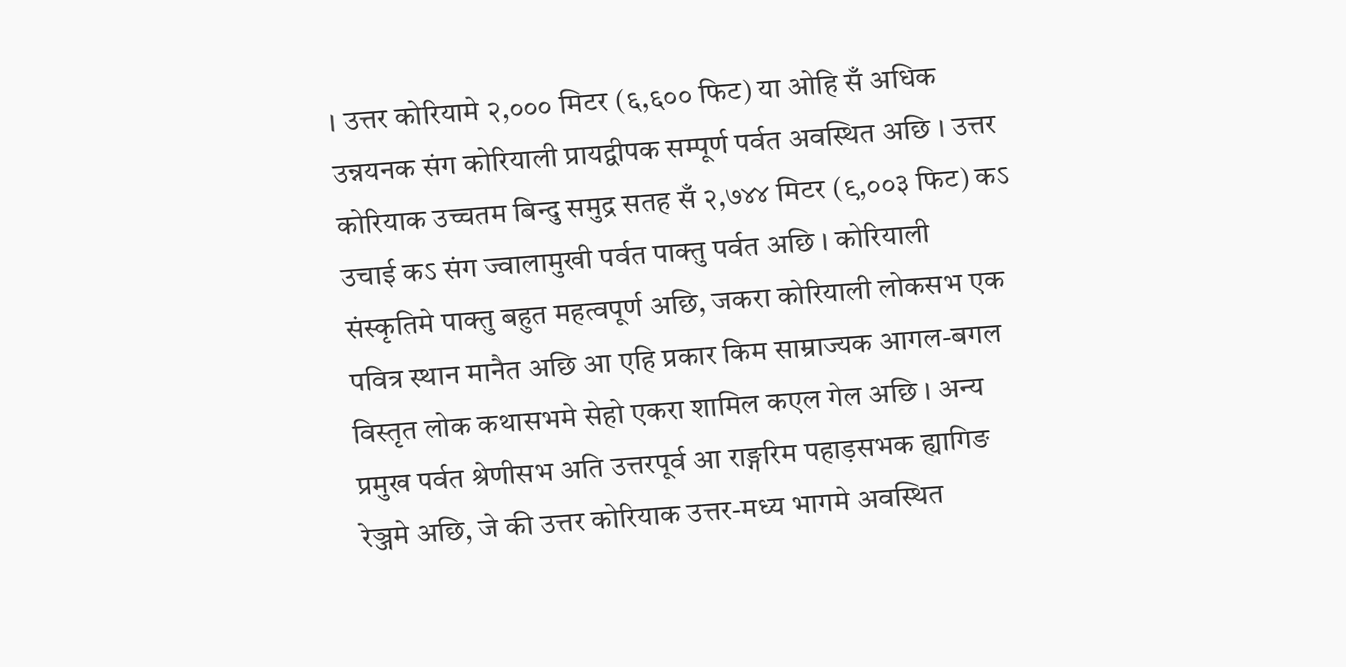। उत्तर कोरियामे २,००० मिटर (६,६०० फिट) या ओहि सँ अधिक उन्नयनक संग कोरियाली प्रायद्वीपक सम्पूर्ण पर्वत अवस्थित अछि । उत्तर कोरियाक उच्चतम बिन्दु समुद्र सतह सँ २,७४४ मिटर (९,००३ फिट) कऽ उचाई कऽ संग ज्वालामुखी पर्वत पाक्तु पर्वत अछि । कोरियाली संस्कृतिमे पाक्तु बहुत महत्वपूर्ण अछि, जकरा कोरियाली लोकसभ एक पवित्र स्थान मानैत अछि आ एहि प्रकार किम साम्राज्यक आगल-बगल विस्तृत लोक कथासभमे सेहो एकरा शामिल कएल गेल अछि । अन्य प्रमुख पर्वत श्रेणीसभ अति उत्तरपूर्व आ राङ्गरिम पहाड़सभक ह्यागिङ रेञ्जमे अछि, जे की उत्तर कोरियाक उत्तर-मध्य भागमे अवस्थित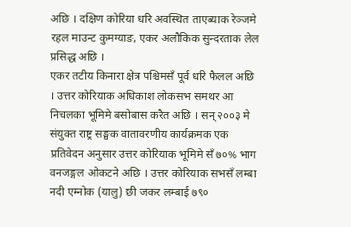अछि । दक्षिण कोरिया धरि अवस्थित ताएब्याक रेञ्जमे रहल माउन्ट कुमग्याङ, एकर अलौकिक सुन्दरताक लेल प्रसिद्ध अछि ।
एकर तटीय किनारा क्षेत्र पश्चिमसँ पूर्व धरि फैलल अछि । उत्तर कोरियाक अधिकाश लोकसभ समथर आ निचलका भूमिमे बसोबास करैत अछि । सन् २००३ मे संयुक्त राष्ट्र सङ्घक वातावरणीय कार्यक्रमक एक प्रतिवेदन अनुसार उत्तर कोरियाक भूमिमे सँ ७०% भाग वनजङ्गल ओकटने अछि । उत्तर कोरियाक सभसँ लम्बा नदी एम्नोक (यालु) छी जकर लम्बाई ७९०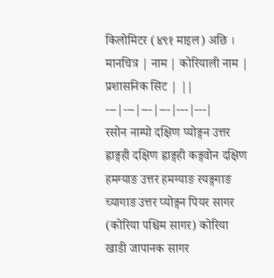किलोमिटर (४९१ माइल) अछि ।
मानचित्र | नाम | कोरियाली नाम | प्रशासनिक सिट | ||
---|---|---|---|---|---|
रसोन नाम्पो दक्षिण प्योङ्गन उत्तर ह्वाङ्गही दक्षिण ह्वाङ्गही कङ्गवोन दक्षिण हमग्याङ उत्तर हमग्याङ रयङ्गगाङ च्यागाङ उत्तर प्योङ्गन पियर सागर (कोरिया पश्चिम सागर) कोरिया खाडी जापानक सागर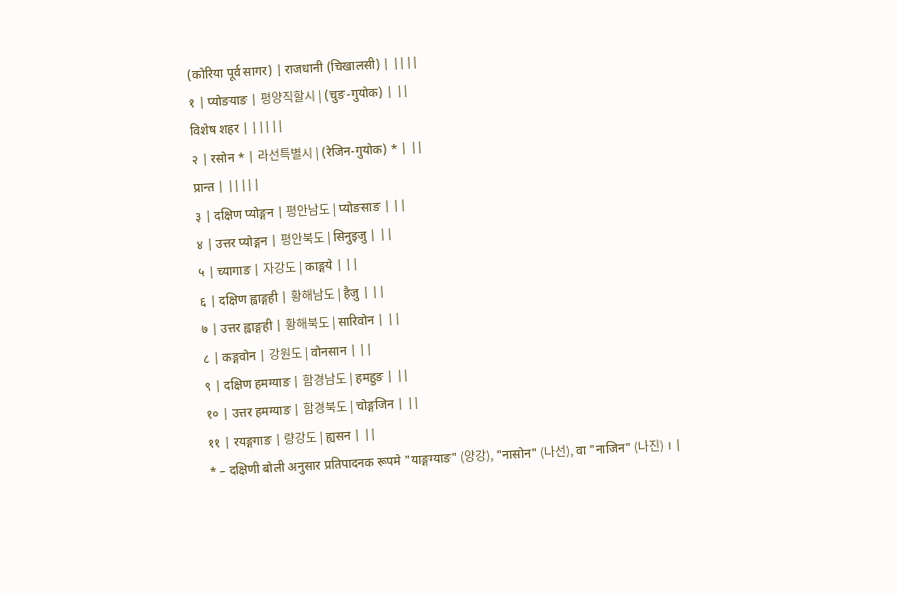(कोरिया पूर्व सागर) | राजधानी (चिखालसी) | ||||
१ | प्योङयाङ | 평양직할시 | (चुङ-गुयोक) | ||
विशेष शहर | |||||
२ | रसोन * | 라선특별시 | (रेजिन-गुयोक) * | ||
प्रान्त | |||||
३ | दक्षिण प्योङ्गन | 평안남도 | प्योङसाङ | ||
४ | उत्तर प्योङ्गन | 평안북도 | सिनुइजु | ||
५ | च्यागाङ | 자강도 | काङ्गये | ||
६ | दक्षिण ह्वाङ्गही | 황해남도 | हैजु | ||
७ | उत्तर ह्वाङ्गही | 황해북도 | सारिवोन | ||
८ | कङ्गवोन | 강원도 | वोनसान | ||
९ | दक्षिण हमग्याङ | 함경남도 | हमहुङ | ||
१० | उत्तर हमग्याङ | 함경북도 | चोङ्गजिन | ||
११ | रयङ्गगाङ | 량강도 | ह्यसन | ||
* – दक्षिणी बोली अनुसार प्रतिपादनक रूपमे "याङ्गग्याङ" (양강), "नासोन" (나선), वा "नाजिन" (나진) । |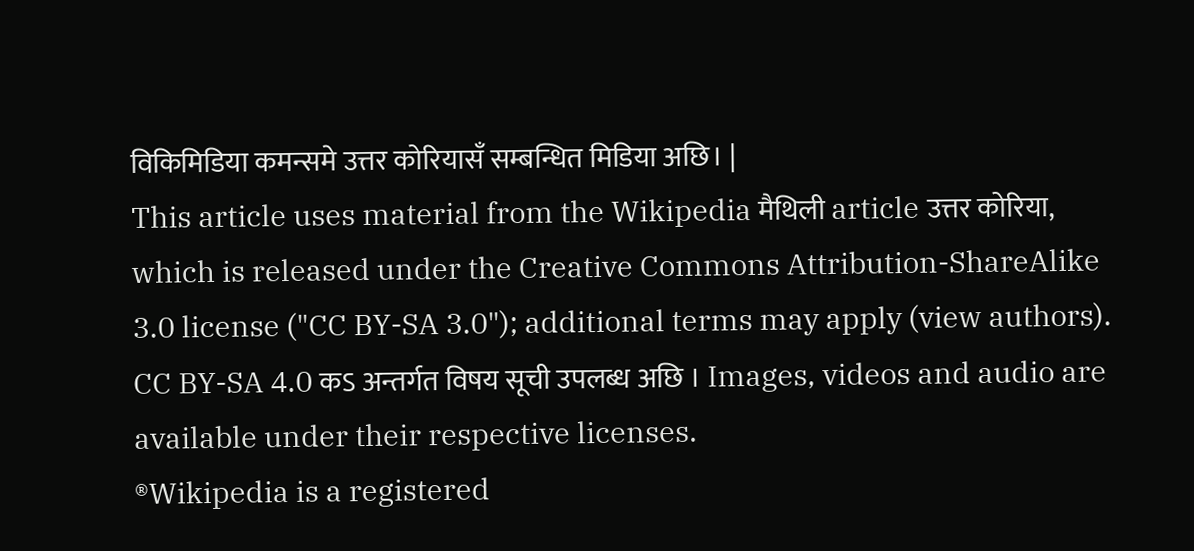विकिमिडिया कमन्समे उत्तर कोरियासँ सम्बन्धित मिडिया अछि। |
This article uses material from the Wikipedia मैथिली article उत्तर कोरिया, which is released under the Creative Commons Attribution-ShareAlike 3.0 license ("CC BY-SA 3.0"); additional terms may apply (view authors). CC BY-SA 4.0 कऽ अन्तर्गत विषय सूची उपलब्ध अछि । Images, videos and audio are available under their respective licenses.
®Wikipedia is a registered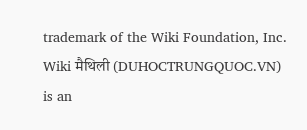trademark of the Wiki Foundation, Inc. Wiki मैथिली (DUHOCTRUNGQUOC.VN) is an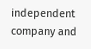independent company and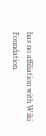has no affiliation with Wiki Foundation.